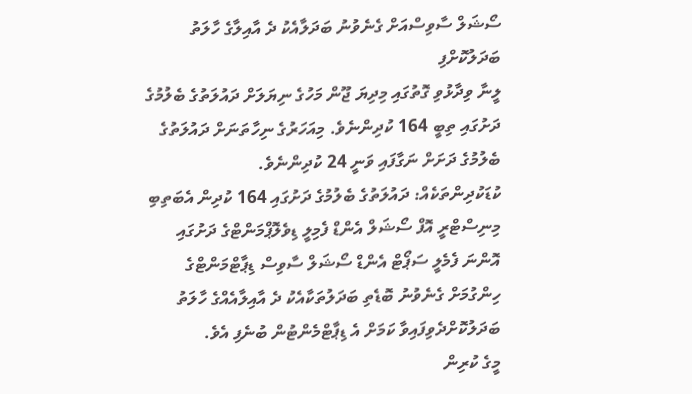ސޯޝަލް ސާވިސްއަށް ގެނެވުނު ބަދަލާއެކު ދެ އާއިލާގެ ހާލަތު ބަދަލުކޮށްފި
ލީނާ ވިދާޅުވި ގޮތުގައި މިދިޔަ ޖޫން މަހުގެ ނިޔަލަށް ދައުލަތުގެ ބެލުމުގެ ދަށުގައި ތިބީ 164 ކުދިންނެވެ. މިއަހަރުގެ ނިހާތަނަށް ދައުލަތުގެ ބެލުމުގެ ދަށަށް ނަގާފައި ވަނީ 24 ކުދިންނެވެ.
ކުޑަކުދިންތަކެއް: ދައުލަތުގެ ބެލުމުގެ ދަށުގައި 164 ކުދިން އެބަތިބި
މިނިސްޓްރީ އޮފް ސޯޝަލް އެންޑް ފެމިލީ ޑިވެލޮޕްމަންޓްގެ ދަށުގައި އޮންނަ ފެމެލީ ސަޕޯޓް އެންޑް ސޯޝަލް ސާވިސް ޑިޕާޓްމަންޓްގެ ހިންގުމަށް ގެނެވުނު ބޮޑެތި ބަދަލުތަކާއެކު ދެ އާއިލާއެއްގެ ހާލަތު ބަދަލުކޮށްދެވިފައިވާ ކަމަށް އެ ޑިޕާޓްމެންޓުން ބުނެފި އެވެ.
މީގެ ކުރިން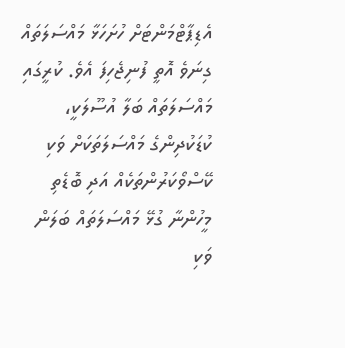އެޑިޕާޓްމަންޓަށް ހުށަހަޅާ މައްސަލަތައް ގިނަވެ އޮތީ ފުނިޖެހިފަ އެވެ. ކުރީގައި މައްސަލަތައް ބަލާ އުސޫލަކީ، ކުޑަކުދިންގެ މައްސަލަތަކަށް ވަކި ކޭސްވޯކަރުންތަކެއް އަދި ބޮޑެތި މީހުންނާ ގުޅޭ މައްސަލަތައް ބަލަން ވަކި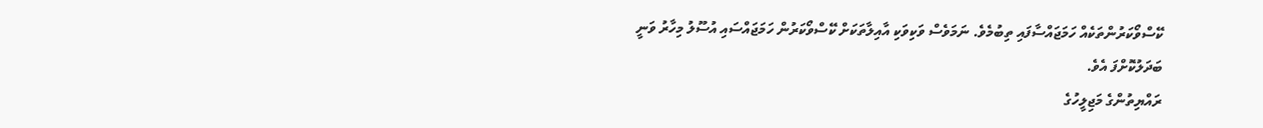ކޭސްވޯކަރުންތަކެއް ހަމަޖައްސާފައި ތިބުމެވެ. ނަމަވެސް ވަކިވަކި އާއިލާތަކަށް ކޭސްވޯކަރުން ހަމަޖައްސައި އުސޫލު މިހާރު ވަނީ ބަދަލުކޮށްފަ އެވެ.
ރައްޔިތުންގެ މަޖިލީހުގެ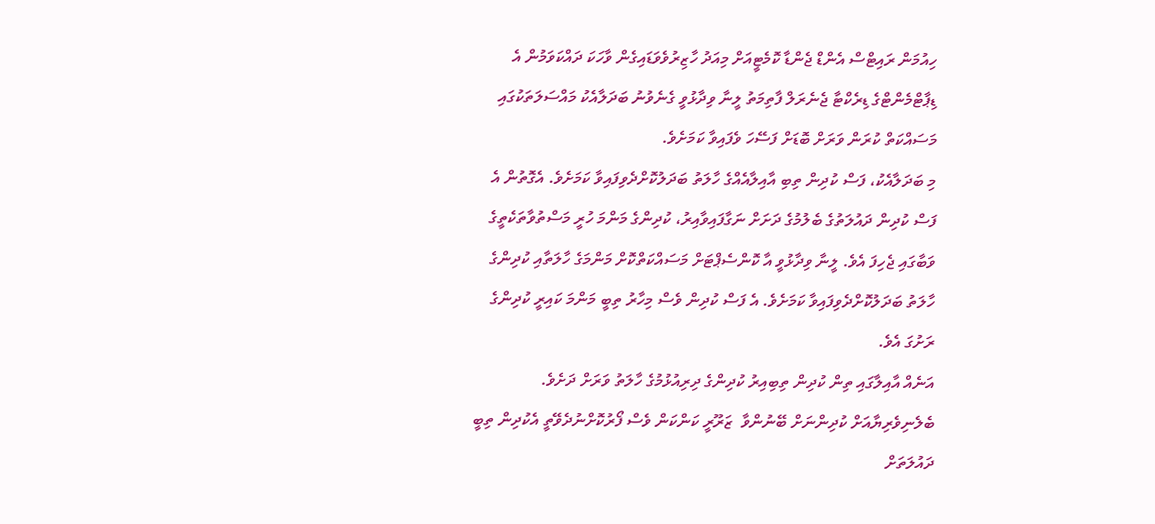ހިއުމަން ރައިޓްސް އެންޑް ޖެންޑާ ކޮމެޓީއަށް މިއަދު ހާޒިރުވެވަޑައިގެން ވާހަކަ ދައްކަވަމުން އެ ޑިޕާޓްމެންޓްގެ ޑިރެކްޓާ ޖެނެރަލް ފާތިމަތު ލީނާ ވިދާޅުވީ ގެނެވުނު ބަދަލާއެކު މައްސަލަތަކުގައި މަސައްކަތް ކުރަން ވަރަށް ބޮޑަށް ފަސޭހަ ވެފައިވާ ކަމަށެވެ.
މި ބަދަލާއެކު، ފަސް ކުދިން ތިބި އާއިލާއެއްގެ ހާލަތު ބަދަލުކޮށްދެވިފައިވާ ކަމަށެވެ. އެގޮތުން އެ ފަސް ކުދިން ދައުލަތުގެ ބެލުމުގެ ދަށަށް ނަގާފައިވާއިރު، ކުދިންގެ މަންމަ ހުރީ މަސްތުވާތަކެތީގެ ވަބާގައި ޖެހިފަ އެވެ. ލީނާ ވިދާޅުވީ އާ ކޮންސެޕްޓަށް މަސައްކަތްކޮށް މަންމަގެ ހާލަތާއި ކުދިންގެ ހާލަތު ބަދަލުކޮށްދެވިފައިވާ ކަމަށެވެ. އެ ފަސް ކުދިން ވެސް މިހާރު ތިބީ މަންމަ ކައިރީ ކުދިންގެ ރަށުގަ އެވެ.
އަނެއް އާއިލާގައި ތިން ކުދިން ތިބިއިރު ކުދިންގެ ދިރިއުޅުމުގެ ހާލަތު ވަރަށް ދަށެވެ. ބެލެނިވެރިޔާއަށް ކުދިންނަށް ބޭނުންވާ  ޒަރޫރީ ކަންކަން ވެސް ފޯރުކޮށްނުދެވޭތީ އެކުދިން ތިބީ ދައުލަތަށް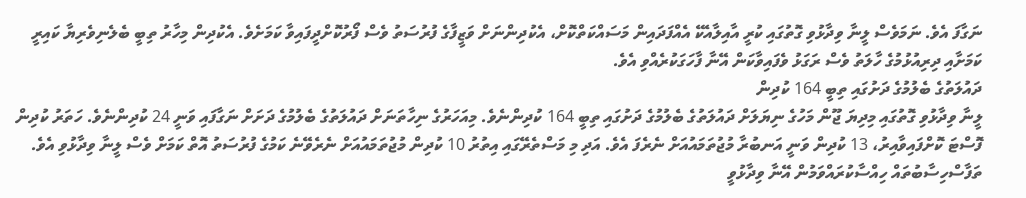ނަގާފަ އެވެ. ނަމަވެސް ލީނާ ވިދާޅުވި ގޮތުގައި ކުރީ އާއިލާއެކޭ އެއްފަދައިން މަސައްކަތްކޮށް، އެކުދިންނަށް ވަޒީފާގެ ފުރުސަތު ވެސް ފޯރުކޮށްދީފައިވާ ކަމަށެވެ. އެކުދިން މިހާރު ތިބީ ބެލެނިވެރިޔާ ކައިރީ ކަމަށާއި ދިރިއުޅުމުގެ ހާލަތު ވެސް ރަގަޅު ވެފައިވާކަން އޭނާ ފާހަގަކުރެއްވި އެވެ.
ދައުލަތުގެ ބެލުމުގެ ދަށުގައި ތިބީ 164 ކުދިން
ލީނާ ވިދާޅުވި ގޮތުގައި މިދިޔަ ޖޫން މަހުގެ ނިޔަލަށް ދައުލަތުގެ ބެލުމުގެ ދަށުގައި ތިބީ 164 ކުދިންނެވެ. މިއަހަރުގެ ނިހާތަނަށް ދައުލަތުގެ ބެލުމުގެ ދަށަށް ނަގާފައި ވަނީ 24 ކުދިންނެވެ. ހަތަރު ކުދިން ފޮސްޓަ ކޮށްފައިވާއިރު، 13 ކުދިން ވަނީ އަނބުރާ މުޖުތަމައުއަށް ނެރެފަ އެވެ. އަދި މި މަސްތެރޭގައި އިތުރު 10 ކުދިން މުޖުތަމައުއަށް ނެރެވޭނެ ކަމުގެ ފުރުސަތު އޮތް ކަމަށް ވެސް ލީނާ ވިދާޅުވި އެވެ.
ތަފާސްހިސާބުތައް ހިއްސާކުރައްވަމުން އޭނާ ވިދާޅުވީ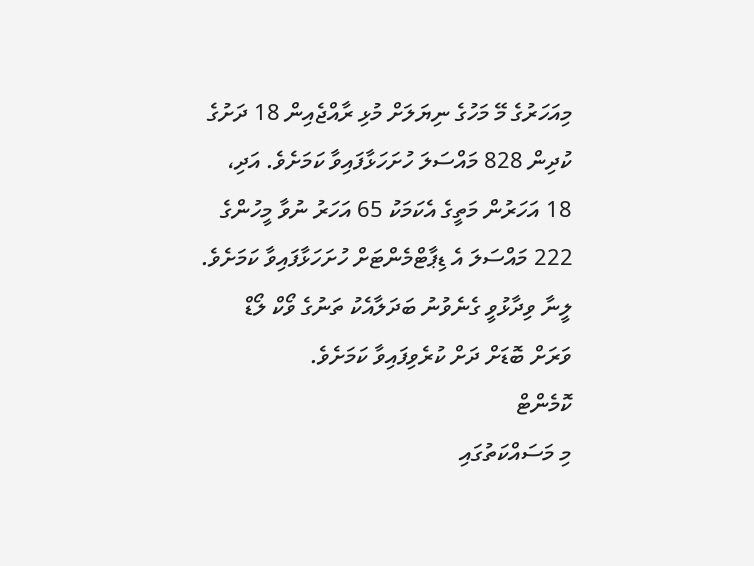މިއަހަރުގެ މޭ މަހުގެ ނިޔަލަށް މުޅި ރާއްޖެއިން 18 ދަށުގެ ކުދިން 828 މައްސަލަ ހުށަހަޅާފައިވާ ކަމަށެވެ. އަދި، 18 އަހަރުން މަތީގެ އެކަމަކު 65 އަހަރު ނުވާ މީހުންގެ 222 މައްސަލަ އެ ޑިޕާޓްމެންޓަށް ހުށަހަޅާފައިވާ ކަމަށެވެ.
ލީނާ ވިދާޅުވީ ގެނެވުނު ބަދަލާއެކު ތަނުގެ ވޯކް ލޯޑް ވަރަށް ބޮޑަށް ދަށް ކުރެވިފައިވާ ކަމަށެވެ.
ކޮމެންޓް
މި މަސައްކަތުގައި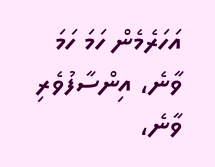އަހަރެމެން ހަމަ ހަމަ ވާނެ، އިންސާފުވެރި ވާނެ،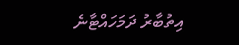އިތުބާރު ދަމަހައްޓާނެ